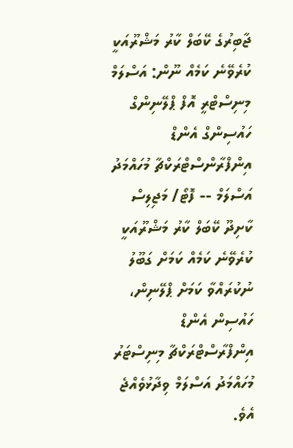ޖާބިރުގެ ކޭބަލް ކާރު މަޝްރޫއަކީ ކުރެވޭނެ ކަމެއް ނޫން: އަސްލަމް
މިނިސްޓްރީ އޮފް ޕްލޭނިންގް ހައުސިންގް އެންޑް އިންފްރާންސްޓްރަކްޗާ މުހައްމަދު އަސްލަމް -- ފޮޓޯ/ މަޖިލިސް
ކާށިދޫ ކޭބަލް ކާރު މަޝްރޫއަކީ ކުރެވޭނެ ކަމެއް ކަމަށް ގަބޫލު ނުކުރައްވާ ކަމަށް ޕްލޭނިން، ހައުސިން އެންޑް އިންފްރާސްޓްރަކްޗާ މިނިސްޓަރު މުހައްމަދު އަސްލަމް ވިދާޅުވެއްޖެ އެވެ.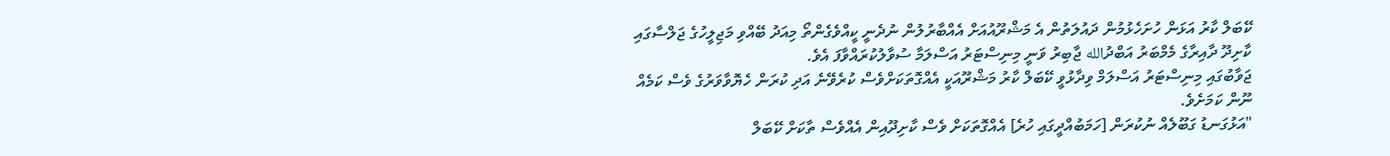ކޭބަލް ކާރު އަޅަން ހުށަހެޅުމުން ދައުލަތުން އެ މަޝްރޫއުއަށް އެއްބާރުލުން ނުދެނީ ކީއްވެގެންތޯ މިއަދު ބޭއްވި މަޖިލީހުގެ ޖަލްސާގައި ކާށިދޫ ދާއިރާގެ މެމްބަރު އަބްދުالله ޖާބިރު ވަނީ މިނިސްޓަރު އަސްލަމާ ސުވާލުކުރައްވާފަ އެވެ.
ޖަވާބުގައި މިނިސްޓަރު އަސްލަމް ވިދާޅުވީ ކޭބަލް ކާރު މަޝްރޫއަކީ އެއްގޮތަކަށްވެސް ކުރެވޭނެ އަދި ކުރަން ހެޔޮވާވަރުގެ ވެސް ކަމެއް ނޫން ކަމަށެވެ.
"އަޅުގަނޑު ގަބޫލެއް ނުކުރަން [ހަމަބުއްދީގައި ހުރެ] އެއްގޮތަކަށް ވެސް ކާށިދޫއިން އެއްވެސް ތާކަށް ކޭބަލް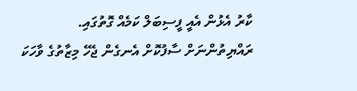ކާރު އެޅުން އެއީ ފީސިބަލް ކަމެއް ގޮތުގައި. ރައްޔިތުންނަށް ސާފުކޮށް އެނގެން ޖެހޭ މިޒާތުގެ ވާހަކަ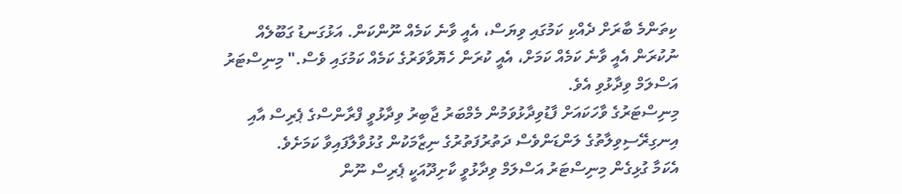ކިތަންމެ ބާރަށް ދެއްކި ކަމުގައި ވިޔަސް، އެއީ ވާނެ ކަމެއް ނޫންކަން. އަޅުގަނޑު ގަބޫލެއް ނުކުރަން އެއީ ވާނެ ކަމެއް ކަމަށް، އެއީ ކުރަން ހެޔޮވާވަރުގެ ކަމެއް ކަމުގައި ވެސް." މިނިސްޓަރު އަސްލަމް ވިދާޅުވި އެވެ.
މިނިސްޓަރުގެ ވާހަކައަށް ފާޑުވިދާޅުވަމުން މެމްބަރު ޖާބިރު ވިދާޅުވީ ފްރާންސްގެ ޕެރިސް އާއި އިނގިރޭސިވިލާތުގެ ލަންޑަންވެސް ދަތުރުފަތުރުގެ ނިޒާމަކުން ގުޅުވާލާފައިވާ ކަމަށެވެ.
އެކަމާ ގުޅިގެން މިނިސްޓަރު އަސްލަމް ވިދާޅުވީ ކާށިދޫއަކީ ޕެރިސް ނޫން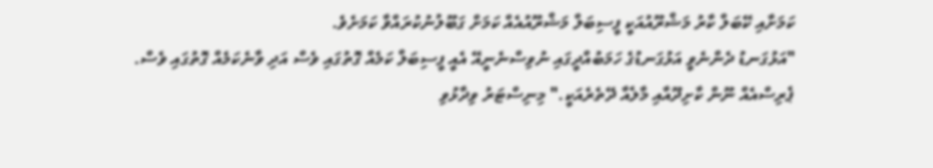ކަމަށާއި ކޭބަލް ކާރު މަޝްރޫއުއަކީ ފީސިބަލް މަޝްރޫއުއެއް ކަމަށް ގަބޫލުނުކުރައްވާ ކަމަށެވެ.
"އަޅުގަނޑު ދެންނެވީ އަޅުގަނޑުގެ ހަމަބުއްދީގައި ނުވިސްނެނީއޭ އެއީ ފީސިބަލް ކަމެއް ގޮތުގައި ވެސް އަދި ވާނެކަމެއް ގޮތުގައި ވެސް. ޕެރިސްއެއް ނޫން ކާށިދޫއާއި މާލެއާ ދޭތެރެއަކީ." މިނިސްޓަރު ވިދާޅުވި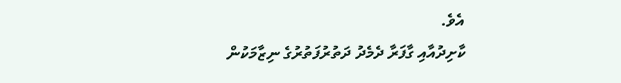އެވެ.
ކާށިދުއާއި ގާފަރާ ދެމެދު ދަތުރުފަތުރުގެ ނިޒާމަކުން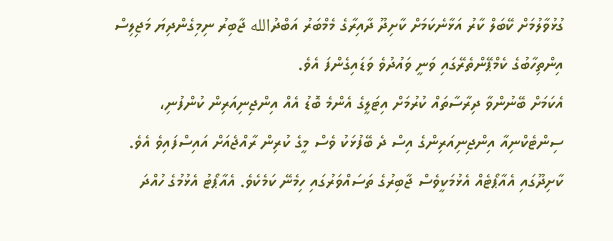ގުޅުވާލުމަށް ކޭބަލް ކާރު އަޅާނެކަމަށް ކާށިދޫ ދާއިރާގެ މެމްބަރު އަބްދުالله ޖާބިރު ނިމިގެންދިޔަ މަޖިލިސް އިންތިހާބުގެ ކެމްޕޭންތެރޭގައި ވަނީ ވައުދުވެ ވަޑައިގެންފަ އެވެ.
އެކަމަށް ބޭނުންވާ ދިރާސާތައް ކުރުމަށް އިޓަލީގެ އެންމެ ބޮޑު އެއް އިންޖިނިއަރިން ކުންފުނި، ސިންޓެކްނިއާ އިންޖިނިއަރިންގެ އިސް ދެ ބޭފުޅަކު ވެސް މީގެ ކުރިން ރާއްޖެއަށް އައިސްފައިވެ އެވެ.
ކާށިދޫގައި އެއާޕޯޓެއް އެޅުމަކީވެސް ޖާބިރުގެ ތަސައްވަރުގައި ހިމެނޭ ކަމެކެވެ. އެއާޕޯޓު އެޅުމުގެ ހުއްދަ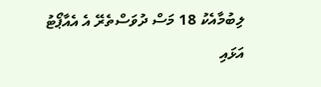ލިބުމާއެކު 18 މަސް ދުވަސްތެރޭ އެ އެއާޕޯޓު އަޅައި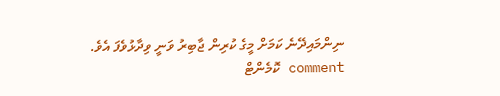ނިންމައިދޭނެ ކަމަށް މީގެ ކުރިން ޖާބިރު ވަނީ ވިދާޅުވެފަ އެވެ.
comment ކޮމެންޓް